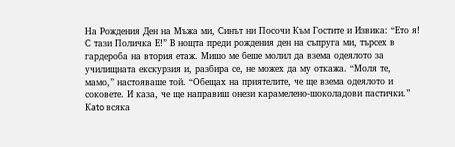На Рождения Ден на Мъжа ми, Синът ни Посочи Към Гостите и Извика: “Ето я! С тази Поличка Е!” В нощта преди рождения ден на съпруга ми, търсех в гардероба на втория етаж. Мишо ме беше молил да взема одеялото за училищната екскурзия и, разбира се, не можех да му откажа. “Моля те, мамо,” настояваше той. “Обещах на приятелите, че ще взема одеялото и соковете. И каза, че ще направиш онези карамелено-шоколадови пастички.” Кato всяка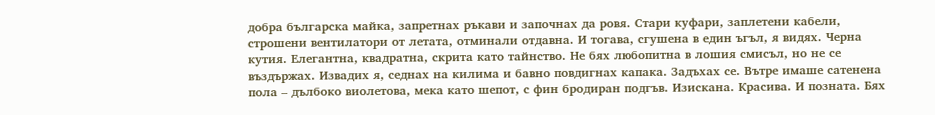добра българска майка, запретнах ръкави и започнах да ровя. Стари куфари, заплетени кабели, строшени вентилатори от летата, отминали отдавна. И тогава, сгушена в един ъгъл, я видях. Черна кутия. Елегантна, квадратна, скрита като тайнство. Не бях любопитна в лошия смисъл, но не се въздържах. Извадих я, седнах на килима и бавно повдигнах капака. Задъхах се. Вътре имаше сатенена пола – дълбоко виолетова, мека като шепот, с фин бродиран подгъв. Изискана. Красива. И позната. Бях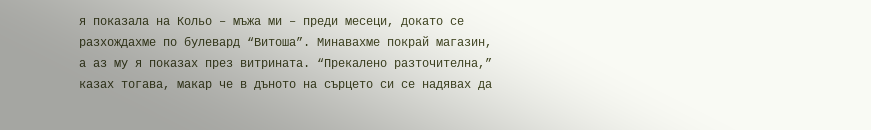я показала на Кольо – мъжа ми – преди месеци, докато се разхождахме по булевард “Витоша”. Минавахме покрай магазин, а аз му я показах през витрината. “Прекалено разточителна,” казах тогава, макар че в дъното на сърцето си се надявах да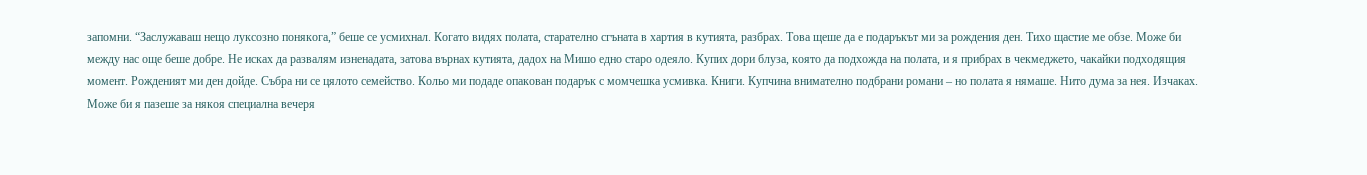запомни. “Заслужаваш нещо луксозно понякога,” беше се усмихнал. Когато видях полата, старателно сгъната в хартия в кутията, разбрах. Това щеше да е подаръкът ми за рождения ден. Тихо щастие ме обзе. Може би между нас още беше добре. Не исках да развалям изненадата, затова върнах кутията, дадох на Мишо едно старо одеяло. Купих дори блуза, която да подхожда на полата, и я прибрах в чекмеджето, чакайки подходящия момент. Рожденият ми ден дойде. Събра ни се цялото семейство. Кольо ми подаде опакован подарък с момчешка усмивка. Книги. Купчина внимателно подбрани романи – но полата я нямаше. Нито дума за нея. Изчаках. Може би я пазеше за някоя специална вечеря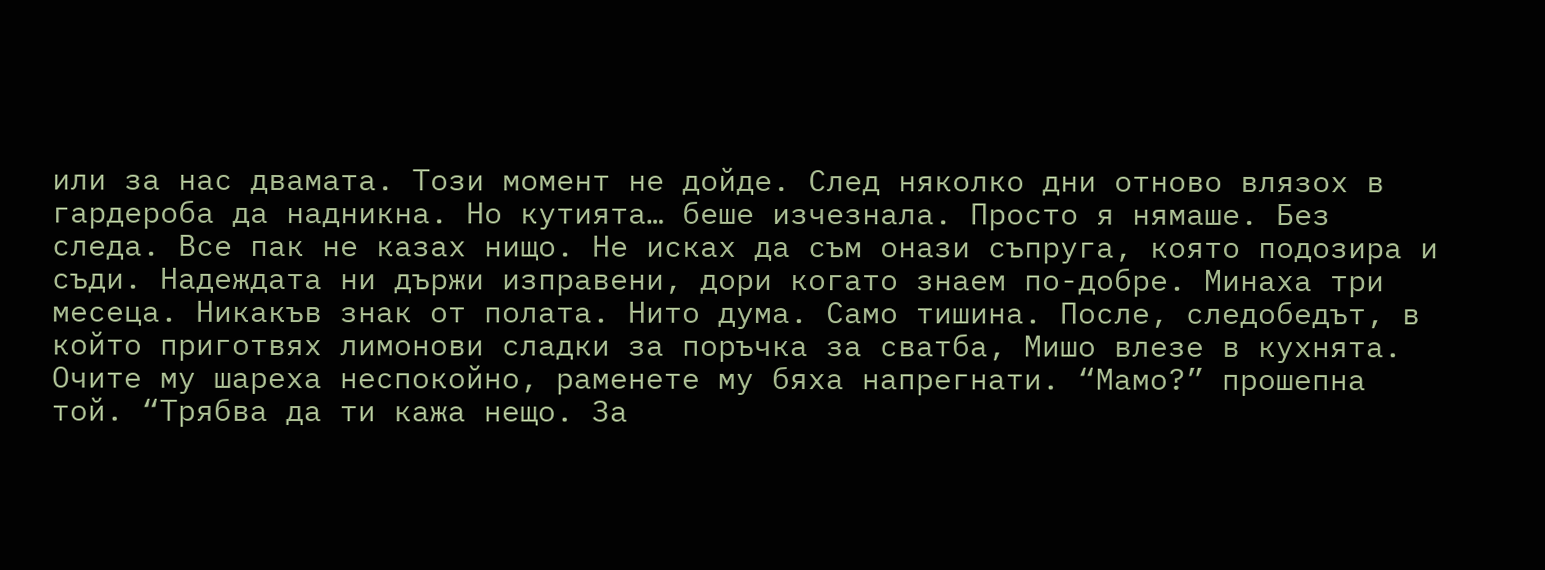или за нас двамата. Този момент не дойде. След няколко дни отново влязох в гардероба да надникна. Но кутията… беше изчезнала. Просто я нямаше. Без следа. Все пак не казах нищо. Не исках да съм онази съпруга, която подозира и съди. Надеждата ни държи изправени, дори когато знаем по-добре. Минаха три месеца. Никакъв знак от полата. Нито дума. Само тишина. После, следобедът, в който приготвях лимонови сладки за поръчка за сватба, Мишо влезе в кухнята. Очите му шареха неспокойно, раменете му бяха напрегнати. “Мамо?” прошепна той. “Трябва да ти кажа нещо. За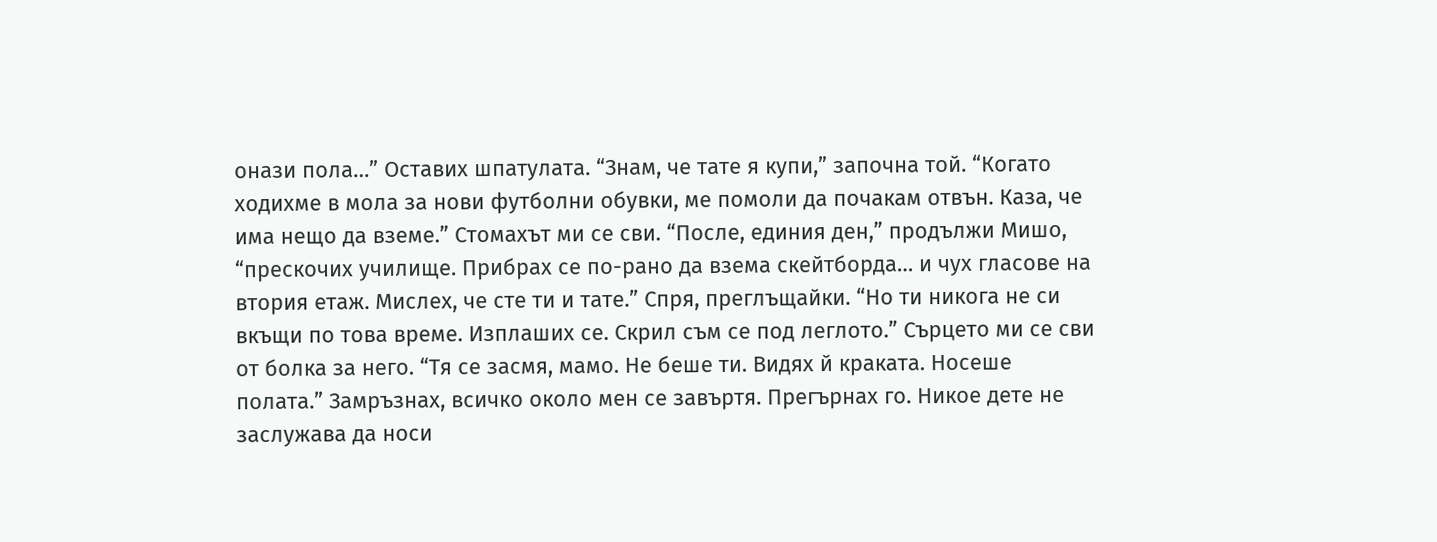онази пола…” Оставих шпатулата. “Знам, че тате я купи,” започна той. “Когато ходихме в мола за нови футболни обувки, ме помоли да почакам отвън. Каза, че има нещо да вземе.” Стомахът ми се сви. “После, единия ден,” продължи Мишо, “прескочих училище. Прибрах се по-рано да взема скейтборда… и чух гласове на втория етаж. Мислех, че сте ти и тате.” Спря, преглъщайки. “Но ти никога не си вкъщи по това време. Изплаших се. Скрил съм се под леглото.” Сърцето ми се сви от болка за него. “Тя се засмя, мамо. Не беше ти. Видях й краката. Носеше полата.” Замръзнах, всичко около мен се завъртя. Прегърнах го. Никое дете не заслужава да носи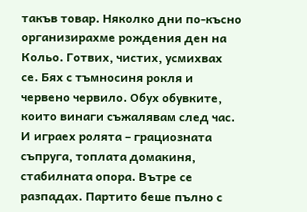такъв товар. Няколко дни по-късно организирахме рождения ден на Кольо. Готвих, чистих, усмихвах се. Бях с тъмносиня рокля и червено червило. Обух обувките, които винаги съжалявам след час. И играех ролята – грациозната съпруга, топлата домакиня, стабилната опора. Вътре се разпадах. Партито беше пълно с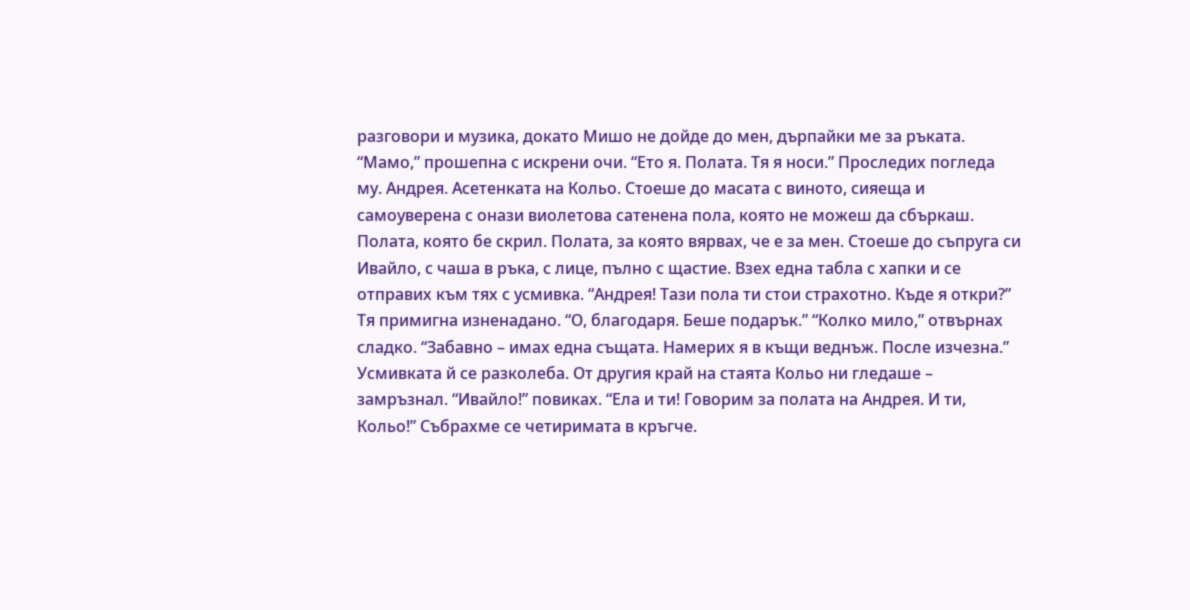разговори и музика, докато Мишо не дойде до мен, дърпайки ме за ръката. “Мамо,” прошепна с искрени очи. “Ето я. Полата. Тя я носи.” Проследих погледа му. Андрея. Асетенката на Кольо. Стоеше до масата с виното, сияеща и самоуверена с онази виолетова сатенена пола, която не можеш да сбъркаш. Полата, която бе скрил. Полата, за която вярвах, че е за мен. Стоеше до съпруга си Ивайло, с чаша в ръка, с лице, пълно с щастие. Взех една табла с хапки и се отправих към тях с усмивка. “Андрея! Тази пола ти стои страхотно. Къде я откри?” Тя примигна изненадано. “О, благодаря. Беше подарък.” “Колко мило,” отвърнах сладко. “Забавно – имах една същата. Намерих я в къщи веднъж. После изчезна.” Усмивката й се разколеба. От другия край на стаята Кольо ни гледаше – замръзнал. “Ивайло!” повиках. “Ела и ти! Говорим за полата на Андрея. И ти, Кольо!” Събрахме се четиримата в кръгче.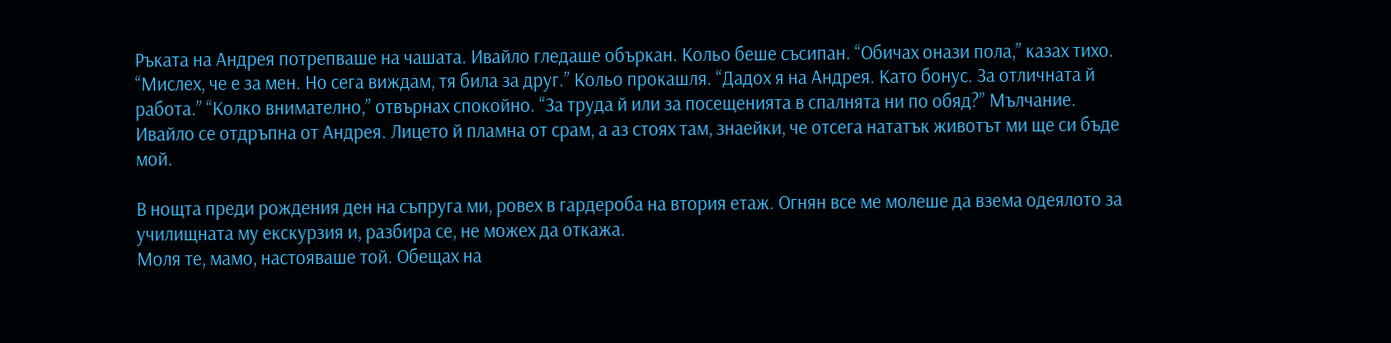Ръката на Андрея потрепваше на чашата. Ивайло гледаше объркан. Кольо беше съсипан. “Обичах онази пола,” казах тихо. “Мислех, че е за мен. Но сега виждам, тя била за друг.” Кольо прокашля. “Дадох я на Андрея. Като бонус. За отличната й работа.” “Колко внимателно,” отвърнах спокойно. “За труда й или за посещенията в спалнята ни по обяд?” Мълчание. Ивайло се отдръпна от Андрея. Лицето й пламна от срам, а аз стоях там, знаейки, че отсега нататък животът ми ще си бъде мой.

В нощта преди рождения ден на съпруга ми, ровех в гардероба на втория етаж. Огнян все ме молеше да взема одеялото за училищната му екскурзия и, разбира се, не можех да откажа.
Моля те, мамо, настояваше той. Обещах на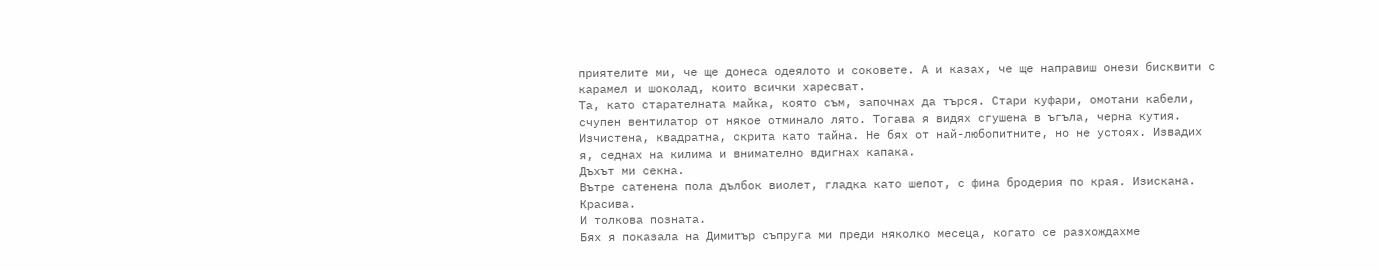приятелите ми, че ще донеса одеялото и соковете. А и казах, че ще направиш онези бисквити с карамел и шоколад, които всички харесват.
Та, като старателната майка, която съм, започнах да търся. Стари куфари, омотани кабели, счупен вентилатор от някое отминало лято. Тогава я видях сгушена в ъгъла, черна кутия. Изчистена, квадратна, скрита като тайна. Не бях от най-любопитните, но не устоях. Извадих я, седнах на килима и внимателно вдигнах капака.
Дъхът ми секна.
Вътре сатенена пола дълбок виолет, гладка като шепот, с фина бродерия по края. Изискана. Красива.
И толкова позната.
Бях я показала на Димитър съпруга ми преди няколко месеца, когато се разхождахме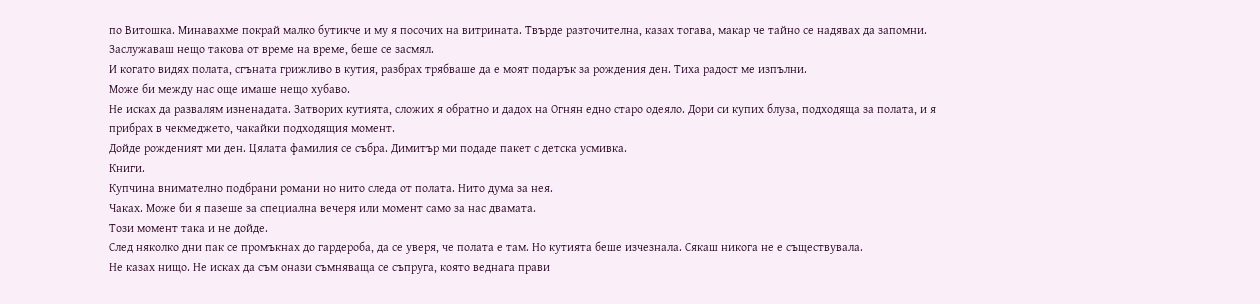по Витошка. Минавахме покрай малко бутикче и му я посочих на витрината. Твърде разточителна, казах тогава, макар че тайно се надявах да запомни.
Заслужаваш нещо такова от време на време, беше се засмял.
И когато видях полата, сгъната грижливо в кутия, разбрах трябваше да е моят подарък за рождения ден. Тиха радост ме изпълни.
Може би между нас още имаше нещо хубаво.
Не исках да развалям изненадата. Затворих кутията, сложих я обратно и дадох на Огнян едно старо одеяло. Дори си купих блуза, подходяща за полата, и я прибрах в чекмеджето, чакайки подходящия момент.
Дойде рожденият ми ден. Цялата фамилия се събра. Димитър ми подаде пакет с детска усмивка.
Книги.
Купчина внимателно подбрани романи но нито следа от полата. Нито дума за нея.
Чаках. Може би я пазеше за специална вечеря или момент само за нас двамата.
Този момент така и не дойде.
След няколко дни пак се промъкнах до гардероба, да се уверя, че полата е там. Но кутията беше изчезнала. Сякаш никога не е съществувала.
Не казах нищо. Не исках да съм онази съмняваща се съпруга, която веднага прави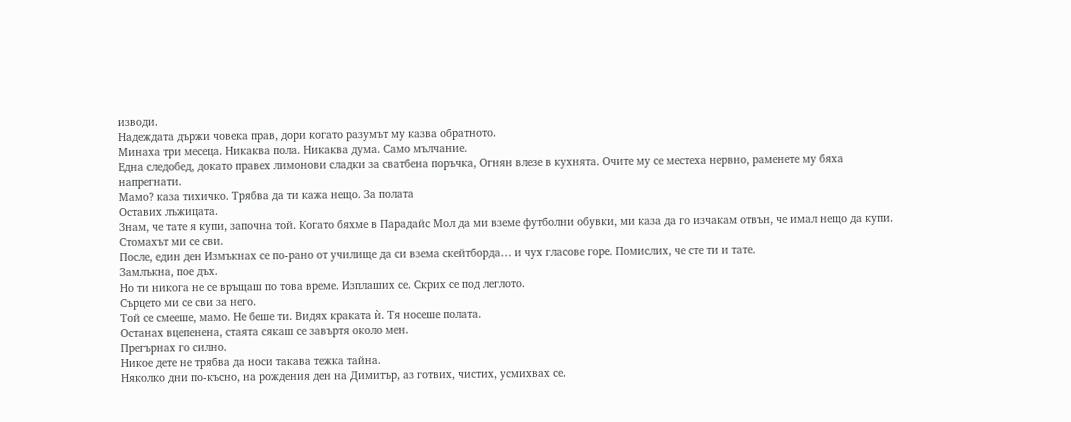изводи.
Надеждата държи човека прав, дори когато разумът му казва обратното.
Минаха три месеца. Никаква пола. Никаква дума. Само мълчание.
Една следобед, докато правех лимонови сладки за сватбена поръчка, Огнян влезе в кухнята. Очите му се местеха нервно, раменете му бяха напрегнати.
Мамо? каза тихичко. Трябва да ти кажа нещо. За полата
Оставих лъжицата.
Знам, че тате я купи, започна той. Когато бяхме в Парадайс Мол да ми вземе футболни обувки, ми каза да го изчакам отвън, че имал нещо да купи.
Стомахът ми се сви.
После, един ден Измъкнах се по-рано от училище да си взема скейтборда… и чух гласове горе. Помислих, че сте ти и тате.
Замлъкна, пое дъх.
Но ти никога не се връщаш по това време. Изплаших се. Скрих се под леглото.
Сърцето ми се сви за него.
Той се смееше, мамо. Не беше ти. Видях краката ѝ. Тя носеше полата.
Останах вцепенена, стаята сякаш се завъртя около мен.
Прегърнах го силно.
Никое дете не трябва да носи такава тежка тайна.
Няколко дни по-късно, на рождения ден на Димитър, аз готвих, чистих, усмихвах се.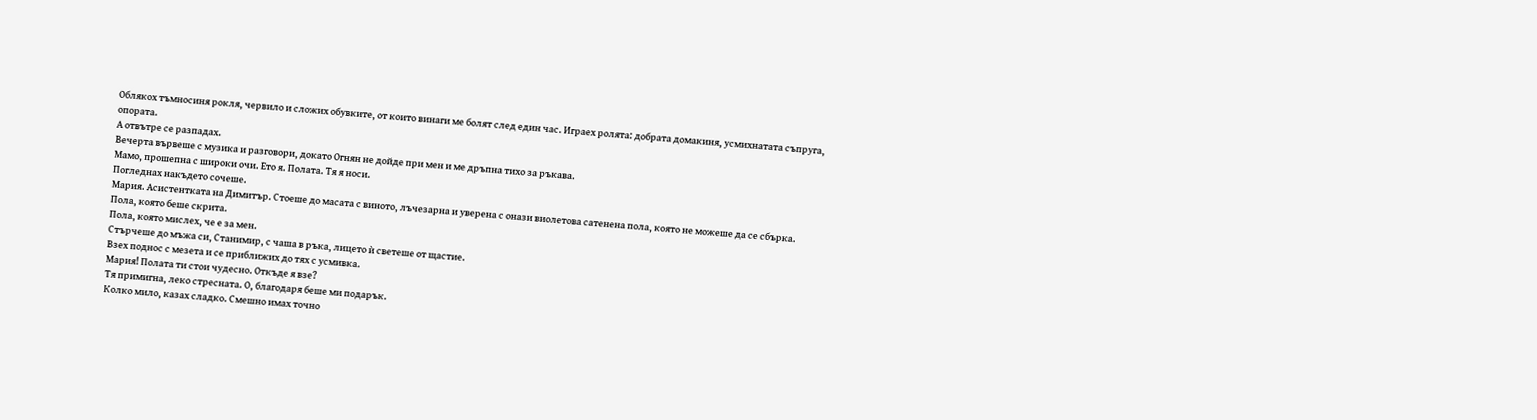Облякох тъмносиня рокля, червило и сложих обувките, от които винаги ме болят след един час. Играех ролята: добрата домакиня, усмихнатата съпруга, опората.
А отвътре се разпадах.
Вечерта вървеше с музика и разговори, докато Огнян не дойде при мен и ме дръпна тихо за ръкава.
Мамо, прошепна с широки очи. Ето я. Полата. Тя я носи.
Погледнах накъдето сочеше.
Мария. Асистентката на Димитър. Стоеше до масата с виното, лъчезарна и уверена с онази виолетова сатенена пола, която не можеше да се сбърка.
Пола, която беше скрита.
Пола, която мислех, че е за мен.
Стърчеше до мъжа си, Станимир, с чаша в ръка, лицето ѝ светеше от щастие.
Взех поднос с мезета и се приближих до тях с усмивка.
Мария! Полата ти стои чудесно. Откъде я взе?
Тя примигна, леко стресната. О, благодаря беше ми подарък.
Колко мило, казах сладко. Смешно имах точно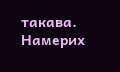такава. Намерих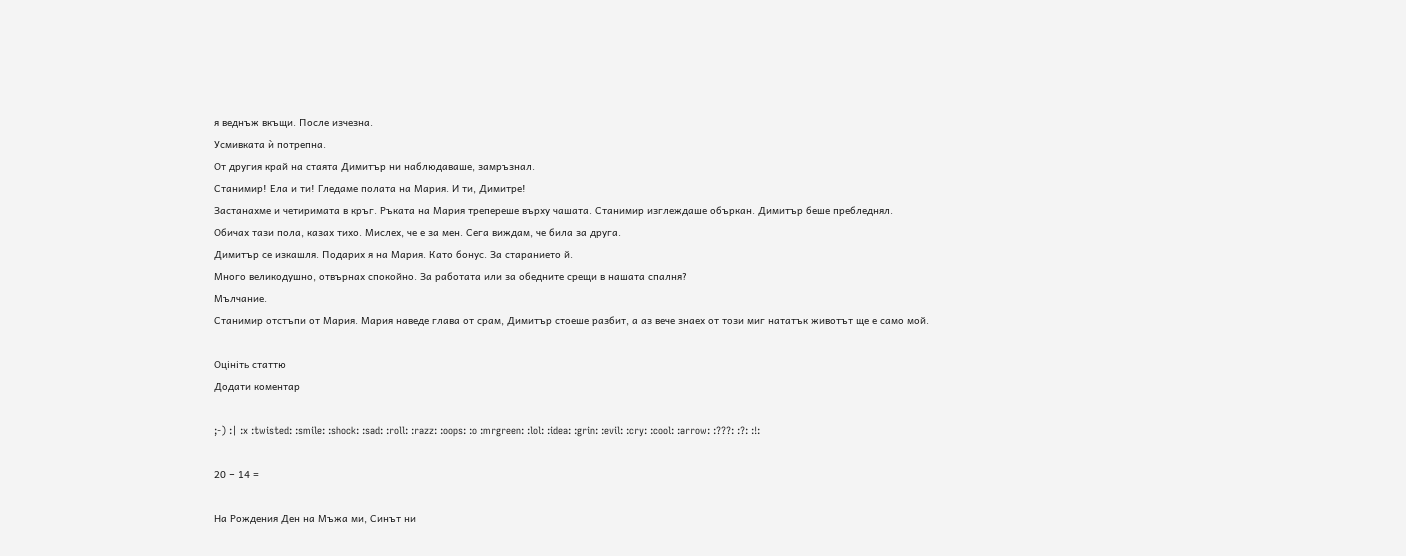я веднъж вкъщи. После изчезна.
Усмивката ѝ потрепна.
От другия край на стаята Димитър ни наблюдаваше, замръзнал.
Станимир! Ела и ти! Гледаме полата на Мария. И ти, Димитре!
Застанахме и четиримата в кръг. Ръката на Мария трепереше върху чашата. Станимир изглеждаше объркан. Димитър беше пребледнял.
Обичах тази пола, казах тихо. Мислех, че е за мен. Сега виждам, че била за друга.
Димитър се изкашля. Подарих я на Мария. Като бонус. За старанието й.
Много великодушно, отвърнах спокойно. За работата или за обедните срещи в нашата спалня?
Мълчание.
Станимир отстъпи от Мария. Мария наведе глава от срам, Димитър стоеше разбит, а аз вече знаех от този миг нататък животът ще е само мой.

Оцініть статтю
Додати коментар

;-) :| :x :twisted: :smile: :shock: :sad: :roll: :razz: :oops: :o :mrgreen: :lol: :idea: :grin: :evil: :cry: :cool: :arrow: :???: :?: :!:

20 − 14 =

На Рождения Ден на Мъжа ми, Синът ни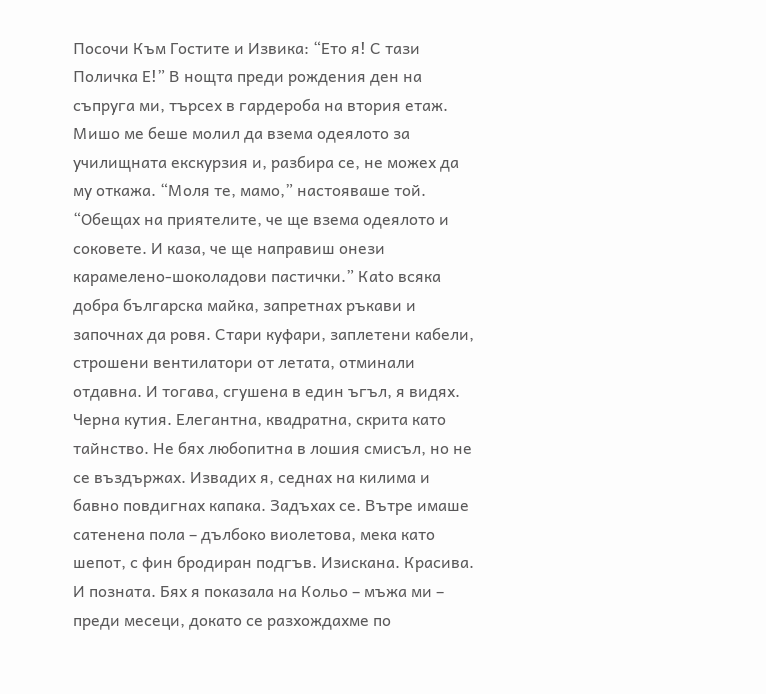Посочи Към Гостите и Извика: “Ето я! С тази Поличка Е!” В нощта преди рождения ден на съпруга ми, търсех в гардероба на втория етаж. Мишо ме беше молил да взема одеялото за училищната екскурзия и, разбира се, не можех да му откажа. “Моля те, мамо,” настояваше той. “Обещах на приятелите, че ще взема одеялото и соковете. И каза, че ще направиш онези карамелено-шоколадови пастички.” Кato всяка добра българска майка, запретнах ръкави и започнах да ровя. Стари куфари, заплетени кабели, строшени вентилатори от летата, отминали отдавна. И тогава, сгушена в един ъгъл, я видях. Черна кутия. Елегантна, квадратна, скрита като тайнство. Не бях любопитна в лошия смисъл, но не се въздържах. Извадих я, седнах на килима и бавно повдигнах капака. Задъхах се. Вътре имаше сатенена пола – дълбоко виолетова, мека като шепот, с фин бродиран подгъв. Изискана. Красива. И позната. Бях я показала на Кольо – мъжа ми – преди месеци, докато се разхождахме по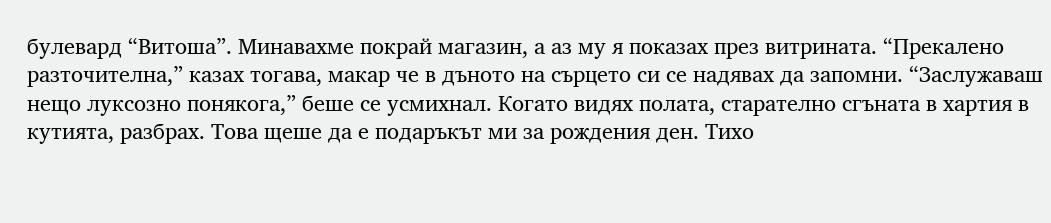булевард “Витоша”. Минавахме покрай магазин, а аз му я показах през витрината. “Прекалено разточителна,” казах тогава, макар че в дъното на сърцето си се надявах да запомни. “Заслужаваш нещо луксозно понякога,” беше се усмихнал. Когато видях полата, старателно сгъната в хартия в кутията, разбрах. Това щеше да е подаръкът ми за рождения ден. Тихо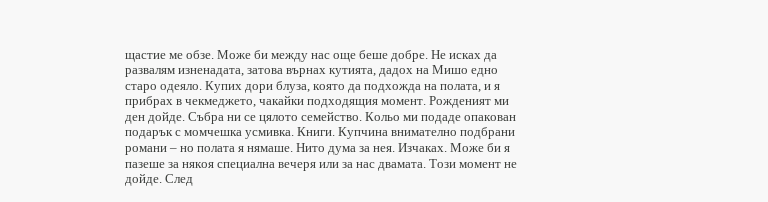щастие ме обзе. Може би между нас още беше добре. Не исках да развалям изненадата, затова върнах кутията, дадох на Мишо едно старо одеяло. Купих дори блуза, която да подхожда на полата, и я прибрах в чекмеджето, чакайки подходящия момент. Рожденият ми ден дойде. Събра ни се цялото семейство. Кольо ми подаде опакован подарък с момчешка усмивка. Книги. Купчина внимателно подбрани романи – но полата я нямаше. Нито дума за нея. Изчаках. Може би я пазеше за някоя специална вечеря или за нас двамата. Този момент не дойде. След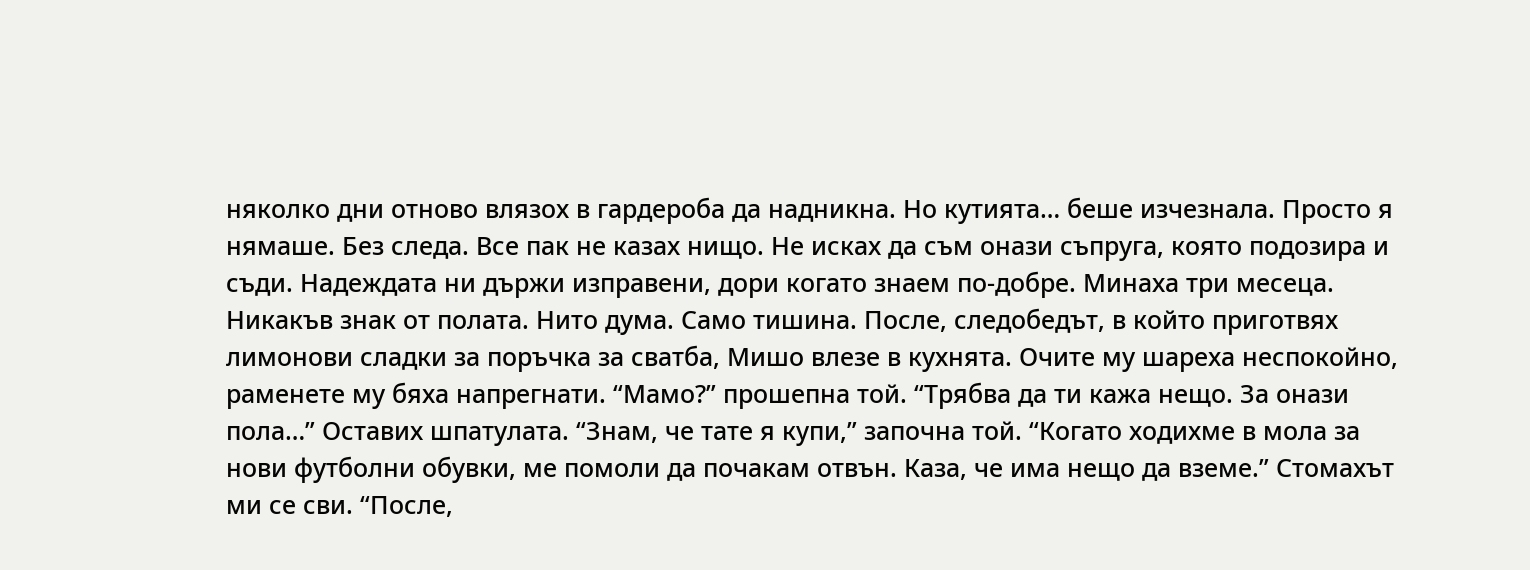няколко дни отново влязох в гардероба да надникна. Но кутията… беше изчезнала. Просто я нямаше. Без следа. Все пак не казах нищо. Не исках да съм онази съпруга, която подозира и съди. Надеждата ни държи изправени, дори когато знаем по-добре. Минаха три месеца. Никакъв знак от полата. Нито дума. Само тишина. После, следобедът, в който приготвях лимонови сладки за поръчка за сватба, Мишо влезе в кухнята. Очите му шареха неспокойно, раменете му бяха напрегнати. “Мамо?” прошепна той. “Трябва да ти кажа нещо. За онази пола…” Оставих шпатулата. “Знам, че тате я купи,” започна той. “Когато ходихме в мола за нови футболни обувки, ме помоли да почакам отвън. Каза, че има нещо да вземе.” Стомахът ми се сви. “После,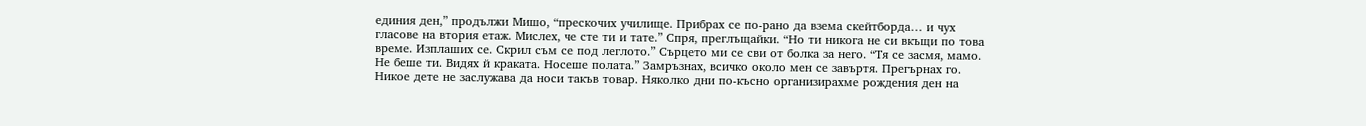единия ден,” продължи Мишо, “прескочих училище. Прибрах се по-рано да взема скейтборда… и чух гласове на втория етаж. Мислех, че сте ти и тате.” Спря, преглъщайки. “Но ти никога не си вкъщи по това време. Изплаших се. Скрил съм се под леглото.” Сърцето ми се сви от болка за него. “Тя се засмя, мамо. Не беше ти. Видях й краката. Носеше полата.” Замръзнах, всичко около мен се завъртя. Прегърнах го. Никое дете не заслужава да носи такъв товар. Няколко дни по-късно организирахме рождения ден на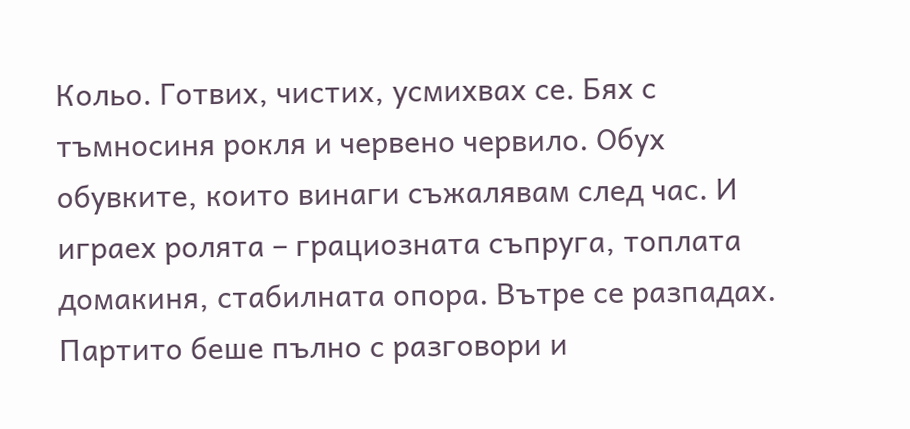Кольо. Готвих, чистих, усмихвах се. Бях с тъмносиня рокля и червено червило. Обух обувките, които винаги съжалявам след час. И играех ролята – грациозната съпруга, топлата домакиня, стабилната опора. Вътре се разпадах. Партито беше пълно с разговори и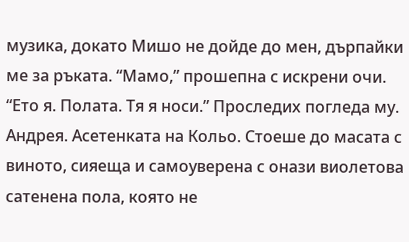музика, докато Мишо не дойде до мен, дърпайки ме за ръката. “Мамо,” прошепна с искрени очи. “Ето я. Полата. Тя я носи.” Проследих погледа му. Андрея. Асетенката на Кольо. Стоеше до масата с виното, сияеща и самоуверена с онази виолетова сатенена пола, която не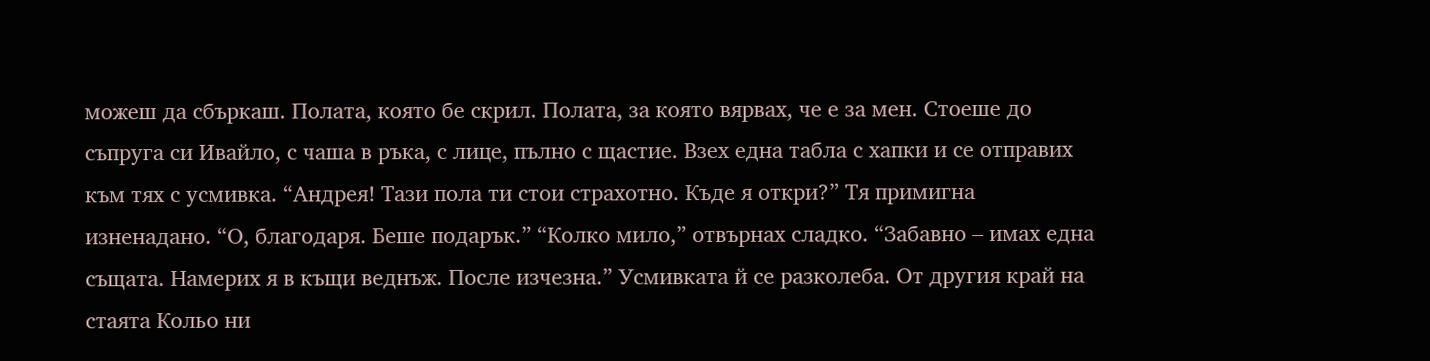можеш да сбъркаш. Полата, която бе скрил. Полата, за която вярвах, че е за мен. Стоеше до съпруга си Ивайло, с чаша в ръка, с лице, пълно с щастие. Взех една табла с хапки и се отправих към тях с усмивка. “Андрея! Тази пола ти стои страхотно. Къде я откри?” Тя примигна изненадано. “О, благодаря. Беше подарък.” “Колко мило,” отвърнах сладко. “Забавно – имах една същата. Намерих я в къщи веднъж. После изчезна.” Усмивката й се разколеба. От другия край на стаята Кольо ни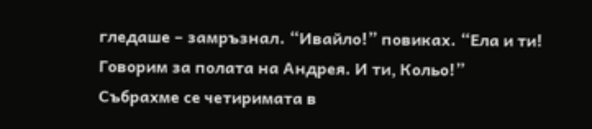гледаше – замръзнал. “Ивайло!” повиках. “Ела и ти! Говорим за полата на Андрея. И ти, Кольо!” Събрахме се четиримата в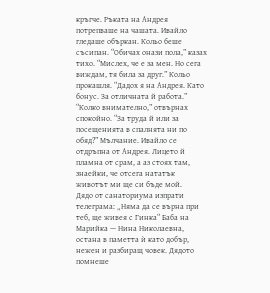кръгче. Ръката на Андрея потрепваше на чашата. Ивайло гледаше объркан. Кольо беше съсипан. “Обичах онази пола,” казах тихо. “Мислех, че е за мен. Но сега виждам, тя била за друг.” Кольо прокашля. “Дадох я на Андрея. Като бонус. За отличната й работа.” “Колко внимателно,” отвърнах спокойно. “За труда й или за посещенията в спалнята ни по обяд?” Мълчание. Ивайло се отдръпна от Андрея. Лицето й пламна от срам, а аз стоях там, знаейки, че отсега нататък животът ми ще си бъде мой.
Дядо от санаториума изпрати телеграма: „Няма да се върна при теб, ще живея с Гинка“ Баба на Марийка — Нина Николаевна, остана в паметта ѝ като добър, нежен и разбиращ човек. Дядото помнеше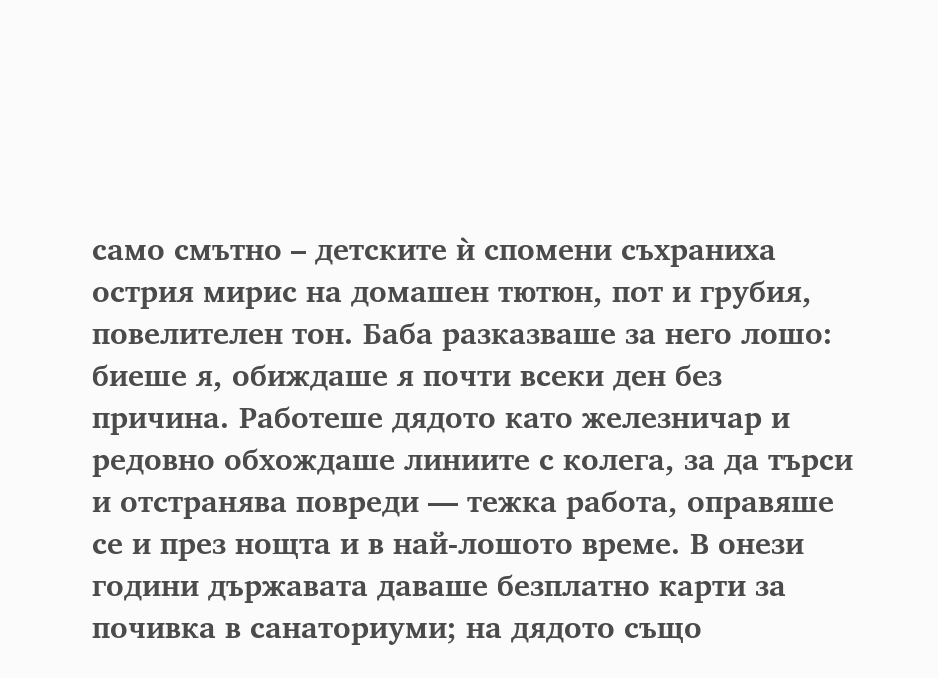само смътно – детските ѝ спомени съхраниха острия мирис на домашен тютюн, пот и грубия, повелителен тон. Баба разказваше за него лошо: биеше я, обиждаше я почти всеки ден без причина. Работеше дядото като железничар и редовно обхождаше линиите с колега, за да търси и отстранява повреди — тежка работа, оправяше се и през нощта и в най-лошото време. В онези години държавата даваше безплатно карти за почивка в санаториуми; на дядото също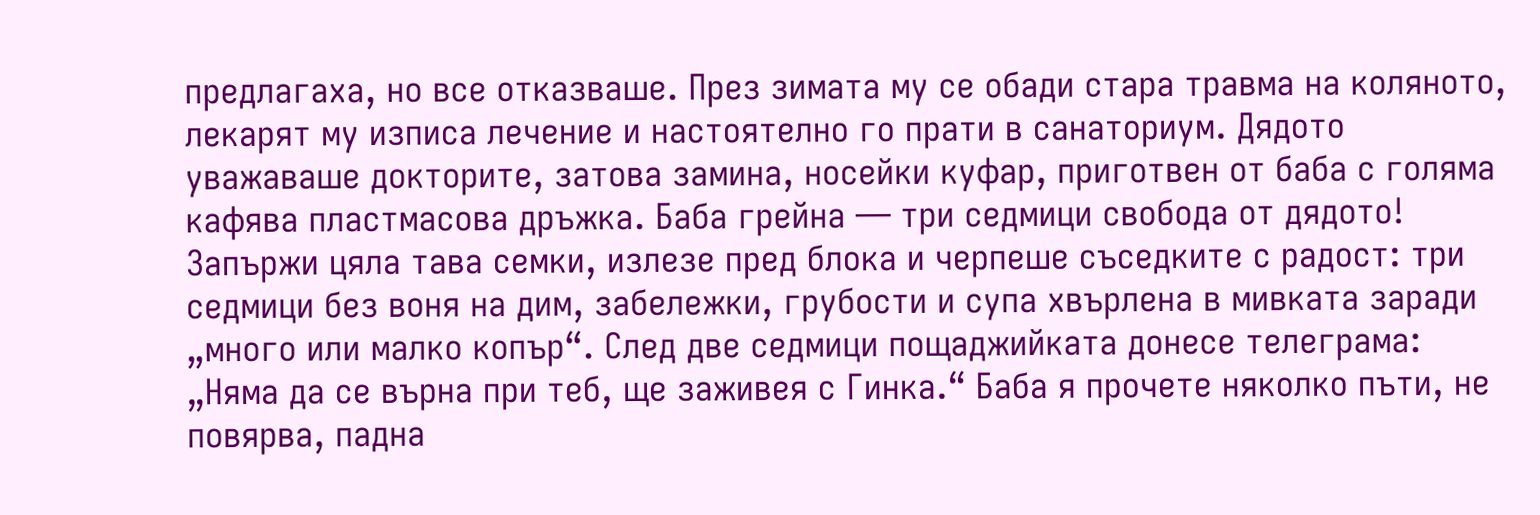предлагаха, но все отказваше. През зимата му се обади стара травма на коляното, лекарят му изписа лечение и настоятелно го прати в санаториум. Дядото уважаваше докторите, затова замина, носейки куфар, приготвен от баба с голяма кафява пластмасова дръжка. Баба грейна — три седмици свобода от дядото! Запържи цяла тава семки, излезе пред блока и черпеше съседките с радост: три седмици без воня на дим, забележки, грубости и супа хвърлена в мивката заради „много или малко копър“. След две седмици пощаджийката донесе телеграма: „Няма да се върна при теб, ще заживея с Гинка.“ Баба я прочете няколко пъти, не повярва, падна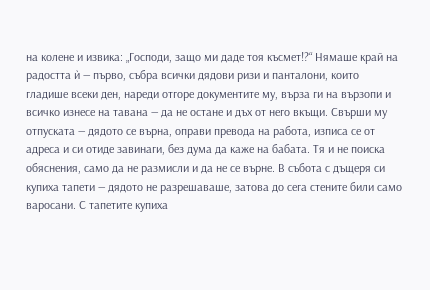на колене и извика: „Господи, защо ми даде тоя късмет!?“ Нямаше край на радостта ѝ — първо, събра всички дядови ризи и панталони, които гладише всеки ден, нареди отгоре документите му, върза ги на вързопи и всичко изнесе на тавана — да не остане и дъх от него вкъщи. Свърши му отпуската — дядото се върна, оправи превода на работа, изписа се от адреса и си отиде завинаги, без дума да каже на бабата. Тя и не поиска обяснения, само да не размисли и да не се върне. В събота с дъщеря си купиха тапети — дядото не разрешаваше, затова до сега стените били само варосани. С тапетите купиха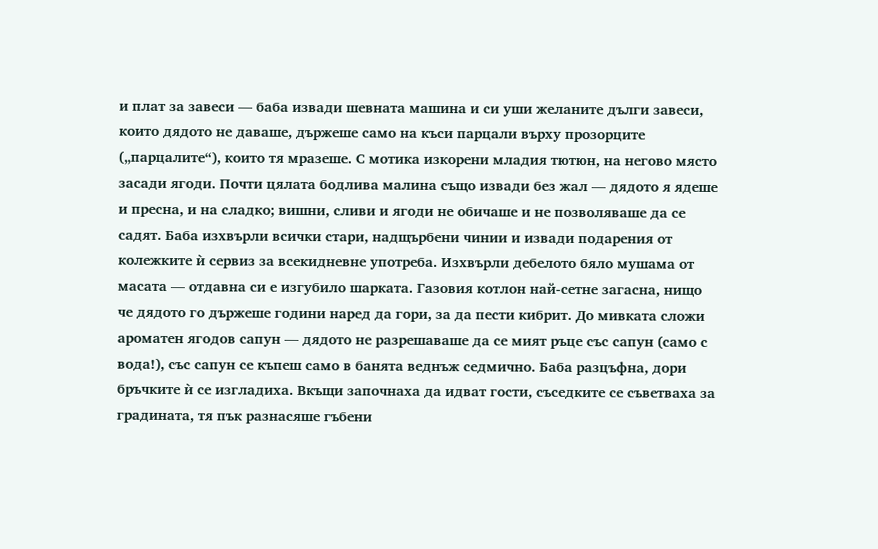и плат за завеси — баба извади шевната машина и си уши желаните дълги завеси, които дядото не даваше, държеше само на къси парцали върху прозорците („парцалите“), които тя мразеше. С мотика изкорени младия тютюн, на негово място засади ягоди. Почти цялата бодлива малина също извади без жал — дядото я ядеше и пресна, и на сладко; вишни, сливи и ягоди не обичаше и не позволяваше да се садят. Баба изхвърли всички стари, надщърбени чинии и извади подарения от колежките ѝ сервиз за всекидневне употреба. Изхвърли дебелото бяло мушама от масата — отдавна си е изгубило шарката. Газовия котлон най-сетне загасна, нищо че дядото го държеше години наред да гори, за да пести кибрит. До мивката сложи ароматен ягодов сапун — дядото не разрешаваше да се мият ръце със сапун (само с вода!), със сапун се къпеш само в банята веднъж седмично. Баба разцъфна, дори бръчките ѝ се изгладиха. Вкъщи започнаха да идват гости, съседките се съветваха за градината, тя пък разнасяше гъбени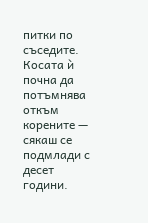питки по съседите. Косата ѝ почна да потъмнява откъм корените — сякаш се подмлади с десет години.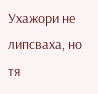Ухажори не липсваха, но тя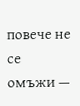повече не се омъжи —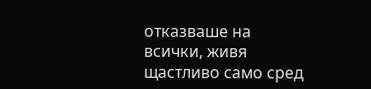отказваше на всички, живя щастливо само сред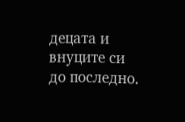децата и внуците си до последно.